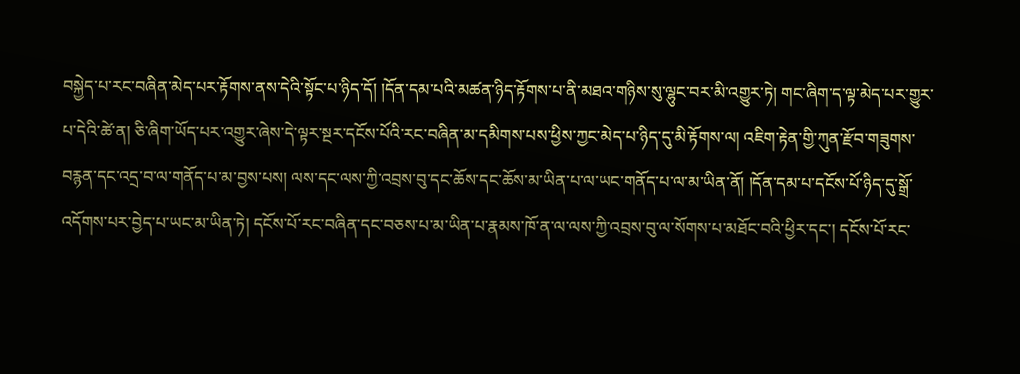བསྐྱེད་པ་རང་བཞིན་མེད་པར་རྟོགས་ནས་དེའི་སྟོང་པ་ཉིད་དོ། །དོན་དམ་པའི་མཚན་ཉིད་རྟོགས་པ་ནི་མཐའ་གཉིས་སུ་ལྷུང་བར་མི་འགྱུར་ཏེ། གང་ཞིག་ད་ལྟ་མེད་པར་གྱུར་པ་དེའི་ཚེ་ན། ཅི་ཞིག་ཡོད་པར་འགྱུར་ཞེས་དེ་ལྟར་སྔར་དངོས་པོའི་རང་བཞིན་མ་དམིགས་པས་ཕྱིས་ཀྱང་མེད་པ་ཉིད་དུ་མི་རྟོགས་ལ། འཇིག་རྟེན་གྱི་ཀུན་རྫོབ་གཟུགས་བརྙན་དང་འདྲ་བ་ལ་གནོད་པ་མ་བྱས་པས། ལས་དང་ལས་ཀྱི་འབྲས་བུ་དང་ཆོས་དང་ཆོས་མ་ཡིན་པ་ལ་ཡང་གནོད་པ་ལ་མ་ཡིན་ནོ། །དོན་དམ་པ་དངོས་པོ་ཉིད་དུ་སྒྲོ་འདོགས་པར་བྱེད་པ་ཡང་མ་ཡིན་ཏེ། དངོས་པོ་རང་བཞིན་དང་བཅས་པ་མ་ཡིན་པ་རྣམས་ཁོ་ན་ལ་ལས་ཀྱི་འབྲས་བུ་ལ་སོགས་པ་མཐོང་བའི་ཕྱིར་དང་། དངོས་པོ་རང་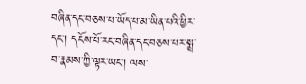བཞིན་དང་བཅས་པ་ཡོད་པ་མ་ཡིན་པའི་ཕྱིར་དང་། དངོས་པོ་རང་བཞིན་དང་བཅས་པར་སྨྲ་བ་རྣམས་ཀྱི་ལྟར་ཡང་། ལས་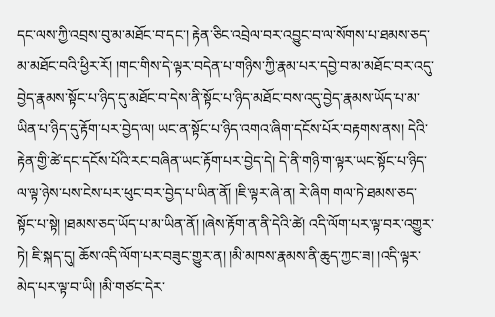དང་ལས་ཀྱི་འབྲས་བུ་མ་མཐོང་བ་དང་། རྟེན་ཅིང་འབྲེལ་བར་འབྱུང་བ་ལ་སོགས་པ་ཐམས་ཅད་མ་མཐོང་བའི་ཕྱིར་རོ། །གང་གིས་དེ་ལྟར་བདེན་པ་གཉིས་ཀྱི་རྣམ་པར་དབྱེ་བ་མ་མཐོང་བར་འདུ་བྱེད་རྣམས་སྟོང་པ་ཉིད་དུ་མཐོང་བ་དེས་ནི་སྟོང་པ་ཉིད་མཐོང་བས་འདུ་བྱེད་རྣམས་ཡོད་པ་མ་ཡིན་པ་ཉིད་དུ་རྟོག་པར་བྱེད་ལ། ཡང་ན་སྟོང་པ་ཉིད་འགའ་ཞིག་དངོས་པོར་བརྟགས་ནས། དེའི་རྟེན་གྱི་ཚེ་དང་དངོས་པོའི་རང་བཞིན་ཡང་རྟོག་པར་བྱེད་དེ། དེ་ནི་གཉི་ག་ལྟར་ཡང་སྟོང་པ་ཉིད་ལ་ལྟ་ཉེས་པས་ངེས་པར་ཕུང་བར་བྱེད་པ་ཡིན་ནོ། །ཇི་ལྟར་ཞེ་ན། རེ་ཞིག གལ་ཏེ་ཐམས་ཅད་སྟོང་པ་སྟེ། །ཐམས་ཅད་ཡོད་པ་མ་ཡིན་ནོ། །ཞེས་རྟོག་ན་ནི་དེའི་ཚེ། འདི་ལོག་པར་ལྟ་བར་འགྱུར་ཏེ། ཇི་སྐད་དུ། ཆོས་འདི་ལོག་པར་བཟུང་གྱུར་ན། །མི་མཁས་རྣམས་ནི་ཆུད་ཀྱང་ཟ། །འདི་ལྟར་མེད་པར་ལྟ་བ་ཡི། །མི་གཙང་དེར་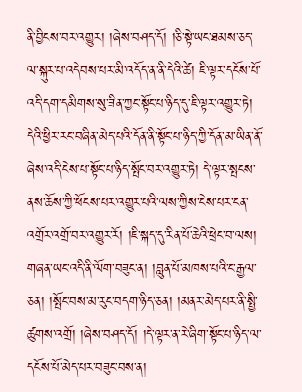ནི་བྱིངས་བར་འགྱུར། །ཞེས་བཤད་དོ། །ཅི་སྟེ་ཡང་ཐམས་ཅད་ལ་སྐུར་པ་འདེབས་པར་མི་འདོད་ན་ནི་དེའི་ཚེ། ཇི་ལྟར་དངོས་པོ་འདི་དག་དམིགས་སུ་ཟིན་ཀྱང་སྟོང་པ་ཉིད་དུ་ཇི་ལྟར་འགྱུར་ཏེ། དེའི་ཕྱིར་རང་བཞིན་མེད་པའི་དོན་ནི་སྟོང་པ་ཉིད་ཀྱི་དོན་མ་ཡིན་ནོ་ཞེས་འདི་ངེས་པ་སྟོང་པ་ཉིད་སྤོང་བར་འགྱུར་ཏེ། དེ་ལྟར་སྤངས་ནས་ཆོས་ཀྱི་ཕོངས་པར་འགྱུར་པའི་ལས་ཀྱིས་ངེས་པར་ངན་འགྲོར་འགྲོ་བར་འགྱུར་རོ། །ཇི་སྐད་དུ་རིན་པོ་ཆེའི་ཕྲེང་བ་ལས། གཞན་ཡང་འདི་ནི་ལོག་བཟུང་ན། །བླུན་པོ་མཁས་པའི་ང་རྒྱལ་ཅན། །སྤོང་བས་མ་རུང་བདག་ཉིད་ཅན། །མནར་མེད་པར་ནི་སྤྱི་ཚུགས་འགྲོ། །ཞེས་བཤད་དོ། །དེ་ལྟར་ན་རེ་ཞིག་སྟོང་པ་ཉིད་ལ་དངོས་པོ་མེད་པར་བཟུང་བས་ན།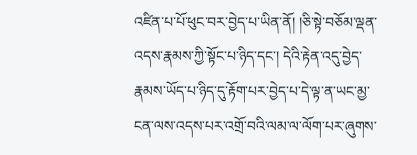འཛིན་པ་པོ་ཕུང་བར་བྱེད་པ་ཡིན་ནོ། །ཅི་སྟེ་བཅོམ་ལྡན་འདས་རྣམས་ཀྱི་སྟོང་པ་ཉིད་དང་། དེའི་རྟེན་འདུ་བྱེད་རྣམས་ཡོད་པ་ཉིད་དུ་རྟོག་པར་བྱེད་པ་དེ་ལྟ་ན་ཡང་མྱ་ངན་ལས་འདས་པར་འགྲོ་བའི་ལམ་ལ་ལོག་པར་ཞུགས་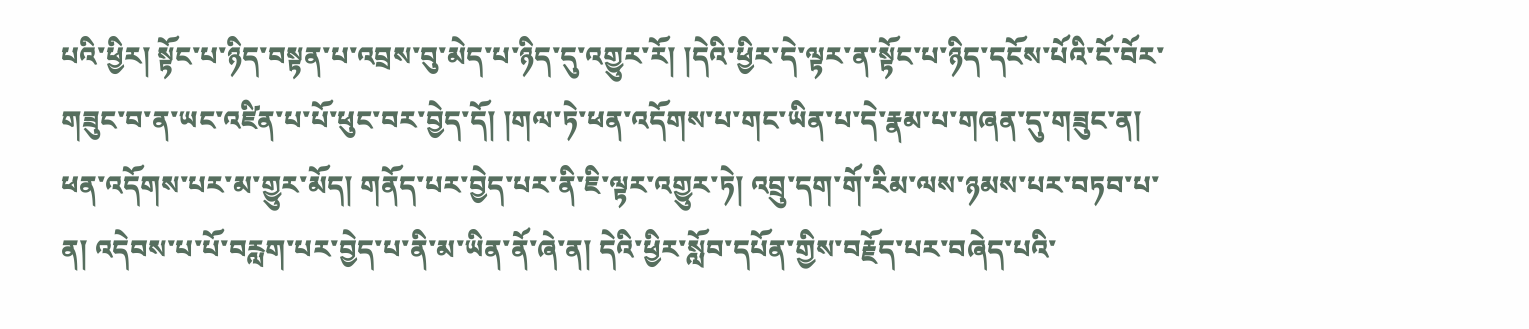པའི་ཕྱིར། སྟོང་པ་ཉིད་བསྟན་པ་འབྲས་བུ་མེད་པ་ཉིད་དུ་འགྱུར་རོ། །དེའི་ཕྱིར་དེ་ལྟར་ན་སྟོང་པ་ཉིད་དངོས་པོའི་ངོ་བོར་གཟུང་བ་ན་ཡང་འཛིན་པ་པོ་ཕུང་བར་བྱེད་དོ། །གལ་ཏེ་ཕན་འདོགས་པ་གང་ཡིན་པ་དེ་རྣམ་པ་གཞན་དུ་གཟུང་ན། ཕན་འདོགས་པར་མ་གྱུར་མོད། གནོད་པར་བྱེད་པར་ནི་ཇི་ལྟར་འགྱུར་ཏེ། འབྲུ་དག་གོ་རིམ་ལས་ཉམས་པར་བཏབ་པ་ན། འདེབས་པ་པོ་བརླག་པར་བྱེད་པ་ནི་མ་ཡིན་ནོ་ཞེ་ན། དེའི་ཕྱིར་སློབ་དཔོན་གྱིས་བརྗོད་པར་བཞེད་པའི་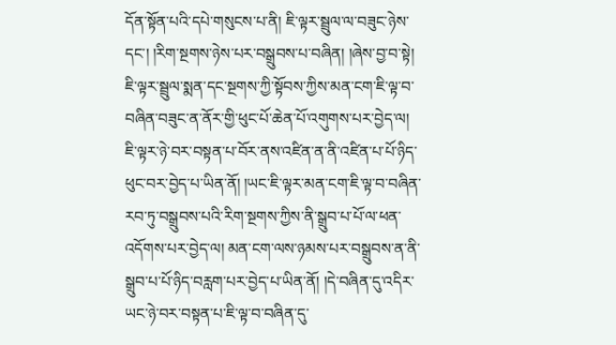དོན་སྟོན་པའི་དཔེ་གསུངས་པ་ནི། ཇི་ལྟར་སྦྲུལ་ལ་བཟུང་ཉེས་དང་། །རིག་སྔགས་ཉེས་པར་བསྒྲུབས་པ་བཞིན། །ཞེས་བྱ་བ་སྟེ། ཇི་ལྟར་སྦྲུལ་སྨན་དང་སྔགས་ཀྱི་སྟོབས་ཀྱིས་མན་ངག་ཇི་ལྟ་བ་བཞིན་བཟུང་ན་ནོར་གྱི་ཕུང་པོ་ཆེན་པོ་འགུགས་པར་བྱེད་ལ། ཇི་ལྟར་ཉེ་བར་བསྟན་པ་བོར་ནས་འཛིན་ན་ནི་འཛིན་པ་པོ་ཉིད་ཕུང་བར་བྱེད་པ་ཡིན་ནོ། །ཡང་ཇི་ལྟར་མན་ངག་ཇི་ལྟ་བ་བཞིན་རབ་ཏུ་བསྒྲུབས་པའི་རིག་སྔགས་ཀྱིས་ནི་སྒྲུབ་པ་པོ་ལ་ཕན་འདོགས་པར་བྱེད་ལ། མན་ངག་ལས་ཉམས་པར་བསྒྲུབས་ན་ནི་སྒྲུབ་པ་པོ་ཉིད་བརླག་པར་བྱེད་པ་ཡིན་ནོ། །དེ་བཞིན་དུ་འདིར་ཡང་ཉེ་བར་བསྟན་པ་ཇི་ལྟ་བ་བཞིན་དུ་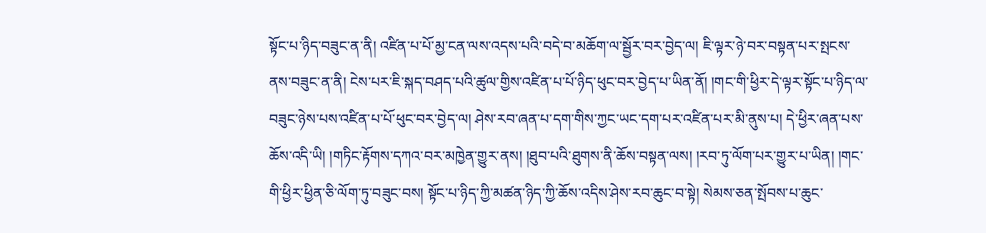སྟོང་པ་ཉིད་བཟུང་ན་ནི། འཛིན་པ་པོ་མྱ་ངན་ལས་འདས་པའི་བདེ་བ་མཆོག་ལ་སྦྱོར་བར་བྱེད་ལ། ཇི་ལྟར་ཉེ་བར་བསྟན་པར་སྤངས་ནས་བཟུང་ན་ནི། ངེས་པར་ཇི་སྐད་བཤད་པའི་ཚུལ་གྱིས་འཛིན་པ་པོ་ཉིད་ཕུང་བར་བྱེད་པ་ཡིན་ནོ། །གང་གི་ཕྱིར་དེ་ལྟར་སྟོང་པ་ཉིད་ལ་བཟུང་ཉེས་པས་འཛིན་པ་པོ་ཕུང་བར་བྱེད་ལ། ཤེས་རབ་ཞན་པ་དག་གིས་ཀྱང་ཡང་དག་པར་འཛིན་པར་མི་ནུས་པ། དེ་ཕྱིར་ཞན་པས་ཆོས་འདི་ཡི། །གཏིང་རྟོགས་དཀའ་བར་མཁྱེན་གྱུར་ནས། །ཐུབ་པའི་ཐུགས་ནི་ཆོས་བསྟན་ལས། །རབ་ཏུ་ལོག་པར་གྱུར་པ་ཡིན། །གང་གི་ཕྱིར་ཕྱིན་ཅི་ལོག་ཏུ་བཟུང་བས། སྟོང་པ་ཉིད་ཀྱི་མཚན་ཉིད་ཀྱི་ཆོས་འདིས་ཤེས་རབ་ཆུང་བ་སྟེ། སེམས་ཅན་སྤོབས་པ་ཆུང་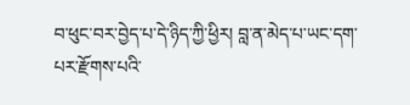བ་ཕུང་བར་བྱེད་པ་དེ་ཉིད་ཀྱི་ཕྱིར། བླ་ན་མེད་པ་ཡང་དག་པར་རྫོགས་པའི་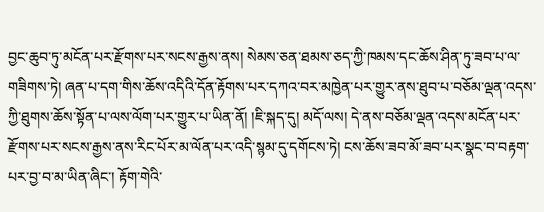བྱང་ཆུབ་ཏུ་མངོན་པར་རྫོགས་པར་སངས་རྒྱས་ནས། སེམས་ཅན་ཐམས་ཅད་ཀྱི་ཁམས་དང་ཆོས་ཤིན་ཏུ་ཟབ་པ་ལ་གཟིགས་ཏེ། ཞན་པ་དག་གིས་ཆོས་འདིའི་དོན་རྟོགས་པར་དཀའ་བར་མཁྱེན་པར་གྱུར་ནས་ཐུབ་པ་བཅོམ་ལྡན་འདས་ཀྱི་ཐུགས་ཆོས་སྟོན་པ་ལས་ལོག་པར་གྱུར་པ་ཡིན་ནོ། །ཇི་སྐད་དུ། མདོ་ལས། དེ་ནས་བཅོམ་ལྡན་འདས་མངོན་པར་རྫོགས་པར་སངས་རྒྱས་ནས་རིང་པོར་མ་ལོན་པར་འདི་སྙམ་དུ་དགོངས་ཏེ། ངས་ཆོས་ཟབ་མོ་ཟབ་པར་སྣང་བ་བརྟག་པར་བྱ་བ་མ་ཡིན་ཞིང་། རྟོག་གེའི་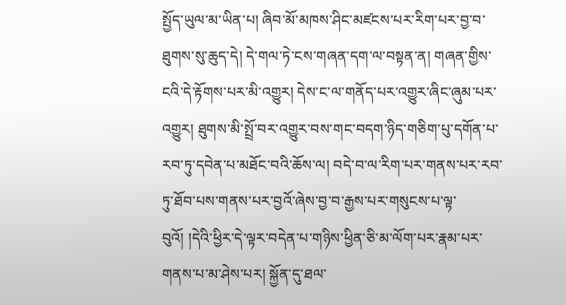སྤྱོད་ཡུལ་མ་ཡིན་པ། ཞིབ་མོ་མཁས་ཤིང་མཛངས་པར་རིག་པར་བྱ་བ་ཐུགས་སུ་ཆུད་དེ། དེ་གལ་ཏེ་ངས་གཞན་དག་ལ་བསྟན་ན། གཞན་གྱིས་ངའི་དེ་རྟོགས་པར་མི་འགྱུར། དེས་ང་ལ་གནོད་པར་འགྱུར་ཞིང་ཞུམ་པར་འགྱུར། ཐུགས་མི་སྤྲོ་བར་འགྱུར་བས་གང་བདག་ཉིད་གཅིག་པུ་དགོན་པ་རབ་ཏུ་དབེན་པ་མཐོང་བའི་ཆོས་ལ། བདེ་བ་ལ་རིག་པར་གནས་པར་རབ་ཏུ་ཐོབ་པས་གནས་པར་བྱའོ་ཞེས་བྱ་བ་རྒྱས་པར་གསུངས་པ་ལྟ་བུའོ། །དེའི་ཕྱིར་དེ་ལྟར་བདེན་པ་གཉིས་ཕྱིན་ཅི་མ་ལོག་པར་རྣམ་པར་གནས་པ་མ་ཤེས་པར། སྐྱོན་དུ་ཐལ་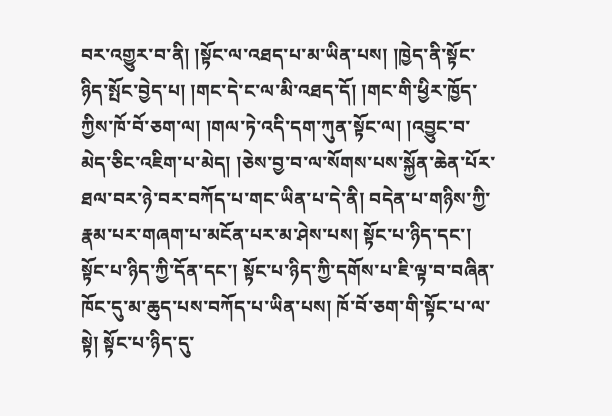བར་འགྱུར་བ་ནི། །སྟོང་ལ་འཐད་པ་མ་ཡིན་པས། །ཁྱེད་ནི་སྟོང་ཉིད་སྤོང་བྱེད་པ། །གང་དེ་ང་ལ་མི་འཐད་དོ། །གང་གི་ཕྱིར་ཁྱོད་ཀྱིས་ཁོ་བོ་ཅག་ལ། །གལ་ཏེ་འདི་དག་ཀུན་སྟོང་ལ། །འབྱུང་བ་མེད་ཅིང་འཇིག་པ་མེད། །ཅེས་བྱ་བ་ལ་སོགས་པས་སྐྱོན་ཆེན་པོར་ཐལ་བར་ཉེ་བར་བཀོད་པ་གང་ཡིན་པ་དེ་ནི། བདེན་པ་གཉིས་ཀྱི་རྣམ་པར་གཞག་པ་མངོན་པར་མ་ཤེས་པས། སྟོང་པ་ཉིད་དང་། སྟོང་པ་ཉིད་ཀྱི་དོན་དང་། སྟོང་པ་ཉིད་ཀྱི་དགོས་པ་ཇི་ལྟ་བ་བཞིན་ཁོང་དུ་མ་ཆུད་པས་བཀོད་པ་ཡིན་པས། ཁོ་བོ་ཅག་གི་སྟོང་པ་ལ་སྟེ། སྟོང་པ་ཉིད་དུ་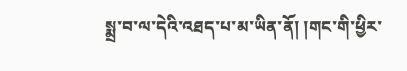སྨྲ་བ་ལ་དེའི་འཐད་པ་མ་ཡིན་ནོ། །གང་གི་ཕྱིར་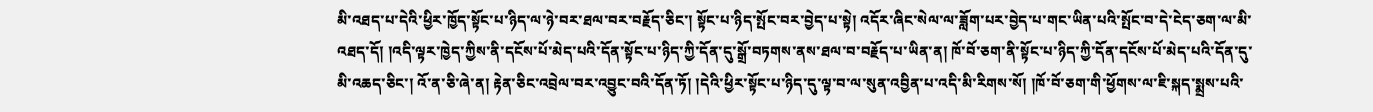མི་འཐད་པ་དེའི་ཕྱིར་ཁྱོད་སྟོང་པ་ཉིད་ལ་ཉེ་བར་ཐལ་བར་བརྗོད་ཅིང་། སྟོང་པ་ཉིད་སྤོང་བར་བྱེད་པ་སྟེ། འདོར་ཞིང་སེལ་ལ་ཟློག་པར་བྱེད་པ་གང་ཡིན་པའི་སྤོང་བ་དེ་ངེད་ཅག་ལ་མི་འཐད་དོ། །འདི་ལྟར་ཁྱེད་ཀྱིས་ནི་དངོས་པོ་མེད་པའི་དོན་སྟོང་པ་ཉིད་ཀྱི་དོན་དུ་སྒྲོ་བཏགས་ནས་ཐལ་བ་བརྗོད་པ་ཡིན་ན། ཁོ་བོ་ཅག་ནི་སྟོང་པ་ཉིད་ཀྱི་དོན་དངོས་པོ་མེད་པའི་དོན་དུ་མི་འཆད་ཅིང་། འོ་ན་ཅི་ཞེ་ན། རྟེན་ཅིང་འབྲེལ་བར་འབྱུང་བའི་དོན་ཏོ། །དེའི་ཕྱིར་སྟོང་པ་ཉིད་དུ་ལྟ་བ་ལ་སུན་འབྱིན་པ་འདི་མི་རིགས་སོ། །ཁོ་བོ་ཅག་གི་ཕྱོགས་ལ་ཇི་སྐད་སྨྲས་པའི་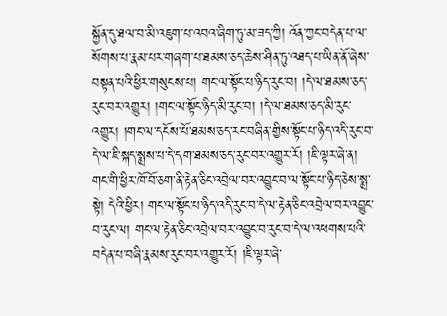སྐྱོན་དུ་ཐལ་བ་མི་འཇུག་པ་འབའ་ཞིག་ཏུ་མ་ཟད་ཀྱི། འོན་ཀྱང་བདེན་པ་ལ་སོགས་པ་རྣམ་པར་གཞག་པ་ཐམས་ཅད་ཆེས་ཤིན་ཏུ་འཐད་པ་ཡིན་ནོ་ཞེས་བསྟན་པའི་ཕྱིར་གསུངས་པ། གང་ལ་སྟོང་པ་ཉིད་རུང་བ། །དེ་ལ་ཐམས་ཅད་རུང་བར་འགྱུར། །གང་ལ་སྟོང་ཉིད་མི་རུང་བ། །དེ་ལ་ཐམས་ཅད་མི་རུང་འགྱུར། །གང་ལ་དངོས་པོ་ཐམས་ཅད་རང་བཞིན་གྱིས་སྟོང་པ་ཉིད་འདི་རུང་བ་དེ་ལ་ཇི་སྐད་སྨྲས་པ་དེ་དག་ཐམས་ཅད་རུང་བར་འགྱུར་རོ། །ཇི་ལྟར་ཞེ་ན། གང་གི་ཕྱིར་ཁོ་བོ་ཅག་ནི་རྟེན་ཅིང་འབྲེལ་བར་འབྱུང་བ་ལ་སྟོང་པ་ཉིད་ཅེས་སྨྲ་སྟེ། དེའི་ཕྱིར། གང་ལ་སྟོང་པ་ཉིད་འདི་རུང་བ་དེ་ལ་རྟེན་ཅིང་འབྲེལ་བར་འབྱུང་བ་རུང་ལ། གང་ལ་རྟེན་ཅིང་འབྲེལ་བར་འབྱུང་བ་རུང་བ་དེ་ལ་འཕགས་པའི་བདེན་པ་བཞི་རྣམས་རུང་བར་འགྱུར་རོ། །ཇི་ལྟར་ཞེ་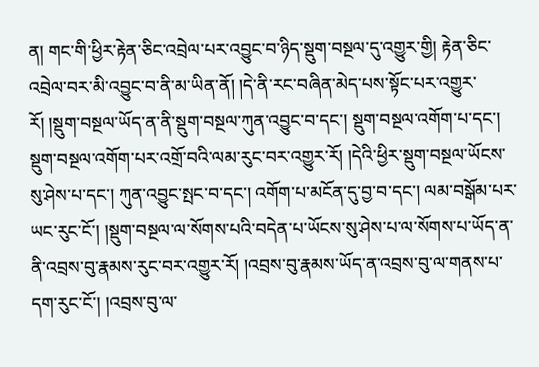ན། གང་གི་ཕྱིར་རྟེན་ཅིང་འབྲེལ་པར་འབྱུང་བ་ཉིད་སྡུག་བསྔལ་དུ་འགྱུར་གྱི། རྟེན་ཅིང་འབྲེལ་བར་མི་འབྱུང་བ་ནི་མ་ཡིན་ནོ། །དེ་ནི་རང་བཞིན་མེད་པས་སྟོང་པར་འགྱུར་རོ། །སྡུག་བསྔལ་ཡོད་ན་ནི་སྡུག་བསྔལ་ཀུན་འབྱུང་བ་དང་། སྡུག་བསྔལ་འགོག་པ་དང་། སྡུག་བསྔལ་འགོག་པར་འགྲོ་བའི་ལམ་རུང་བར་འགྱུར་རོ། །དེའི་ཕྱིར་སྡུག་བསྔལ་ཡོངས་སུ་ཤེས་པ་དང་། ཀུན་འབྱུང་སྤང་བ་དང་། འགོག་པ་མངོན་དུ་བྱ་བ་དང་། ལམ་བསྒོམ་པར་ཡང་རུང་ངོ་། །སྡུག་བསྔལ་ལ་སོགས་པའི་བདེན་པ་ཡོངས་སུ་ཤེས་པ་ལ་སོགས་པ་ཡོད་ན་ནི་འབྲས་བུ་རྣམས་རུང་བར་འགྱུར་རོ། །འབྲས་བུ་རྣམས་ཡོད་ན་འབྲས་བུ་ལ་གནས་པ་དག་རུང་ངོ་། །འབྲས་བུ་ལ་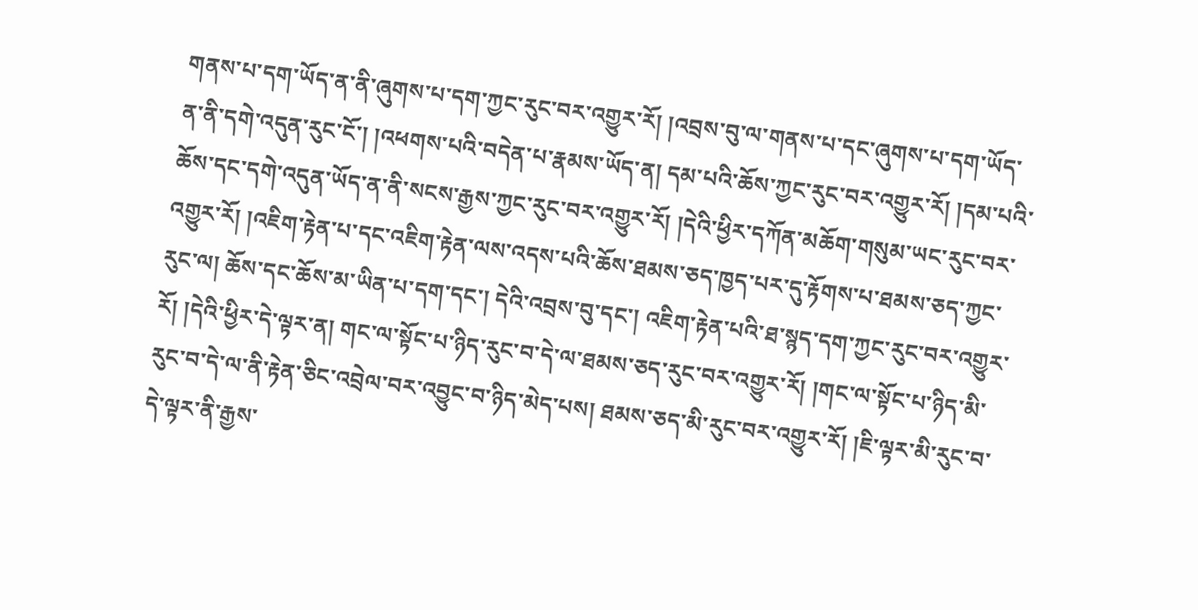གནས་པ་དག་ཡོད་ན་ནི་ཞུགས་པ་དག་ཀྱང་རུང་བར་འགྱུར་རོ། །འབྲས་བུ་ལ་གནས་པ་དང་ཞུགས་པ་དག་ཡོད་ན་ནི་དགེ་འདུན་རུང་ངོ་། །འཕགས་པའི་བདེན་པ་རྣམས་ཡོད་ན། དམ་པའི་ཆོས་ཀྱང་རུང་བར་འགྱུར་རོ། །དམ་པའི་ཆོས་དང་དགེ་འདུན་ཡོད་ན་ནི་སངས་རྒྱས་ཀྱང་རུང་བར་འགྱུར་རོ། །དེའི་ཕྱིར་དཀོན་མཆོག་གསུམ་ཡང་རུང་བར་འགྱུར་རོ། །འཇིག་རྟེན་པ་དང་འཇིག་རྟེན་ལས་འདས་པའི་ཆོས་ཐམས་ཅད་ཁྱད་པར་དུ་རྟོགས་པ་ཐམས་ཅད་ཀྱང་རུང་ལ། ཆོས་དང་ཆོས་མ་ཡིན་པ་དག་དང་། དེའི་འབྲས་བུ་དང་། འཇིག་རྟེན་པའི་ཐ་སྙད་དག་ཀྱང་རུང་བར་འགྱུར་རོ། །དེའི་ཕྱིར་དེ་ལྟར་ན། གང་ལ་སྟོང་པ་ཉིད་རུང་བ་དེ་ལ་ཐམས་ཅད་རུང་བར་འགྱུར་རོ། །གང་ལ་སྟོང་པ་ཉིད་མི་རུང་བ་དེ་ལ་ནི་རྟེན་ཅིང་འབྲེལ་བར་འབྱུང་བ་ཉིད་མེད་པས། ཐམས་ཅད་མི་རུང་བར་འགྱུར་རོ། །ཇི་ལྟར་མི་རུང་བ་དེ་ལྟར་ནི་རྒྱས་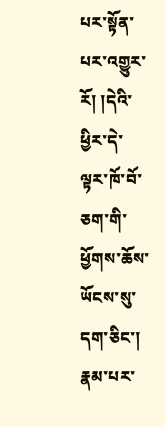པར་སྟོན་པར་འགྱུར་རོ། །དེའི་ཕྱིར་དེ་ལྟར་ཁོ་བོ་ཅག་གི་ཕྱོགས་ཆོས་ཡོངས་སུ་དག་ཅིང་། རྣམ་པར་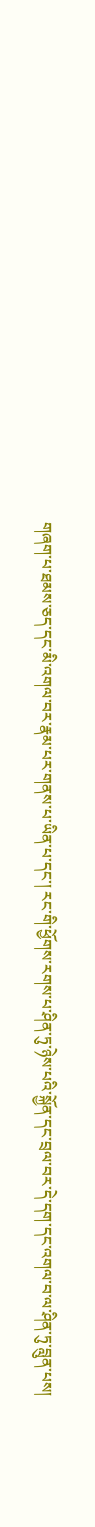གཞག་པ་ཐམས་ཅད་དང་མི་འགལ་བར་རྣམ་པར་གནས་པ་ཡིན་པ་དང་། རང་གི་ཕྱོགས་རགས་པ་ཤིན་ཏུ་ཉེས་པའི་སྐྱོན་དང་བྲལ་བར་དེ་དག་དང་འགལ་བ་ལ་ཤིན་ཏུ་བླུན་པས།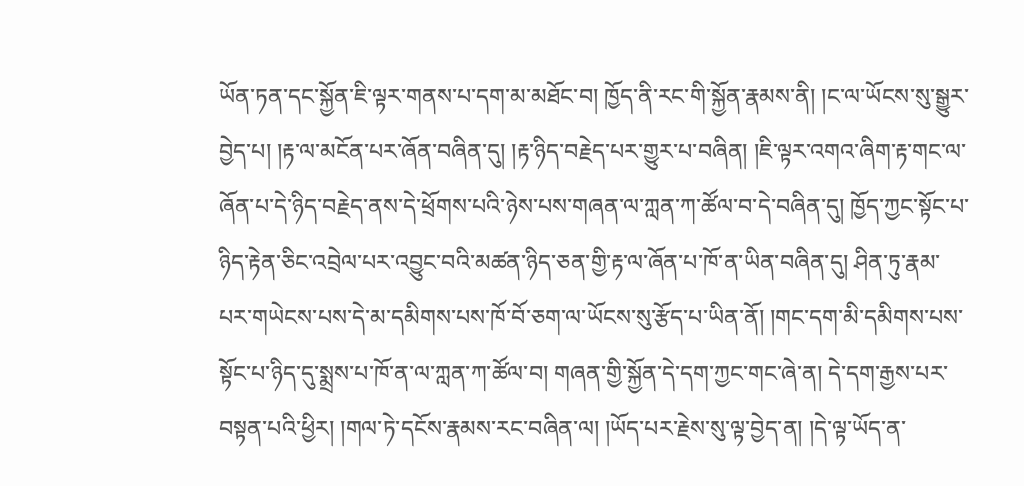ཡོན་ཏན་དང་སྐྱོན་ཇི་ལྟར་གནས་པ་དག་མ་མཐོང་བ། ཁྱོད་ནི་རང་གི་སྐྱོན་རྣམས་ནི། །ང་ལ་ཡོངས་སུ་སྒྱུར་བྱེད་པ། །རྟ་ལ་མངོན་པར་ཞོན་བཞིན་དུ། །རྟ་ཉིད་བརྗེད་པར་གྱུར་པ་བཞིན། །ཇི་ལྟར་འགའ་ཞིག་རྟ་གང་ལ་ཞོན་པ་དེ་ཉིད་བརྗེད་ནས་དེ་ཕྲོགས་པའི་ཉེས་པས་གཞན་ལ་ཀླན་ཀ་ཚོལ་བ་དེ་བཞིན་དུ། ཁྱོད་ཀྱང་སྟོང་པ་ཉིད་རྟེན་ཅིང་འབྲེལ་པར་འབྱུང་བའི་མཚན་ཉིད་ཅན་གྱི་རྟ་ལ་ཞོན་པ་ཁོ་ན་ཡིན་བཞིན་དུ། ཤིན་ཏུ་རྣམ་པར་གཡེངས་པས་དེ་མ་དམིགས་པས་ཁོ་བོ་ཅག་ལ་ཡོངས་སུ་རྩོད་པ་ཡིན་ནོ། །གང་དག་མི་དམིགས་པས་སྟོང་པ་ཉིད་དུ་སྨྲས་པ་ཁོ་ན་ལ་ཀླན་ཀ་ཚོལ་བ། གཞན་གྱི་སྐྱོན་དེ་དག་ཀྱང་གང་ཞེ་ན། དེ་དག་རྒྱས་པར་བསྟན་པའི་ཕྱིར། །གལ་ཏེ་དངོས་རྣམས་རང་བཞིན་ལ། །ཡོད་པར་རྗེས་སུ་ལྟ་བྱེད་ན། །དེ་ལྟ་ཡོད་ན་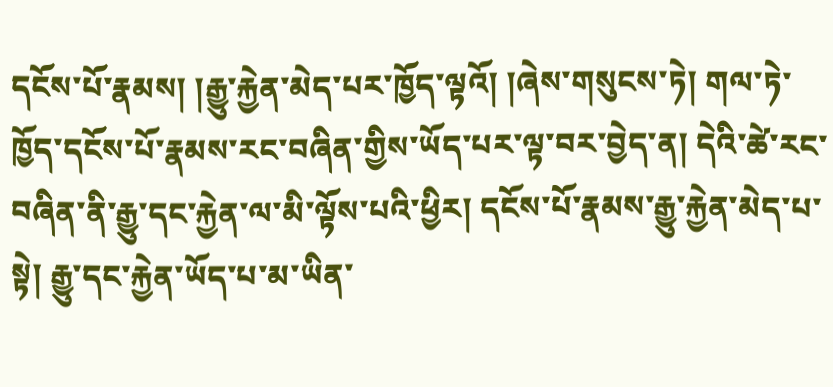དངོས་པོ་རྣམས། །རྒྱུ་རྐྱེན་མེད་པར་ཁྱོད་ལྟའོ། །ཞེས་གསུངས་ཏེ། གལ་ཏེ་ཁྱོད་དངོས་པོ་རྣམས་རང་བཞིན་གྱིས་ཡོད་པར་ལྟ་བར་བྱེད་ན། དེའི་ཚེ་རང་བཞིན་ནི་རྒྱུ་དང་རྐྱེན་ལ་མི་ལྟོས་པའི་ཕྱིར། དངོས་པོ་རྣམས་རྒྱུ་རྐྱེན་མེད་པ་སྟེ། རྒྱུ་དང་རྐྱེན་ཡོད་པ་མ་ཡིན་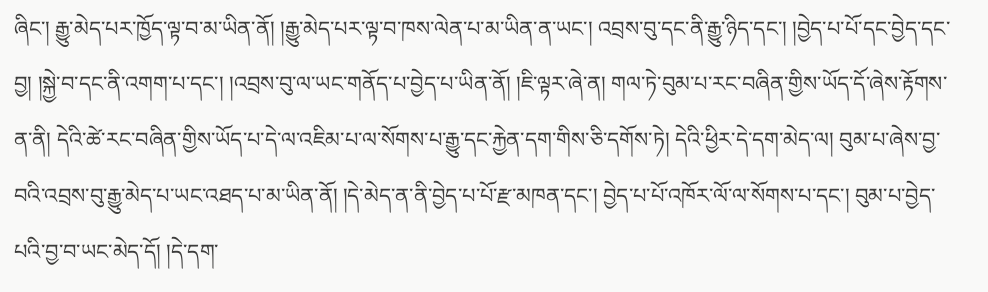ཞིང་། རྒྱུ་མེད་པར་ཁྱོད་ལྟ་བ་མ་ཡིན་ནོ། །རྒྱུ་མེད་པར་ལྟ་བ་ཁས་ལེན་པ་མ་ཡིན་ན་ཡང་། འབྲས་བུ་དང་ནི་རྒྱུ་ཉིད་དང་། །བྱེད་པ་པོ་དང་བྱེད་དང་བྱ། །སྐྱེ་བ་དང་ནི་འགག་པ་དང་། །འབྲས་བུ་ལ་ཡང་གནོད་པ་བྱེད་པ་ཡིན་ནོ། །ཇི་ལྟར་ཞེ་ན། གལ་ཏེ་བུམ་པ་རང་བཞིན་གྱིས་ཡོད་དོ་ཞེས་རྟོགས་ན་ནི། དེའི་ཚེ་རང་བཞིན་གྱིས་ཡོད་པ་དེ་ལ་འཇིམ་པ་ལ་སོགས་པ་རྒྱུ་དང་རྐྱེན་དག་གིས་ཅི་དགོས་ཏེ། དེའི་ཕྱིར་དེ་དག་མེད་ལ། བུམ་པ་ཞེས་བྱ་བའི་འབྲས་བུ་རྒྱུ་མེད་པ་ཡང་འཐད་པ་མ་ཡིན་ནོ། །དེ་མེད་ན་ནི་བྱེད་པ་པོ་རྫ་མཁན་དང་། བྱེད་པ་པོ་འཁོར་ལོ་ལ་སོགས་པ་དང་། བུམ་པ་བྱེད་པའི་བྱ་བ་ཡང་མེད་དོ། །དེ་དག་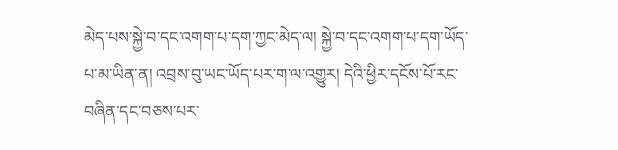མེད་པས་སྐྱེ་བ་དང་འགག་པ་དག་ཀྱང་མེད་ལ། སྐྱེ་བ་དང་འགག་པ་དག་ཡོད་པ་མ་ཡིན་ན། འབྲས་བུ་ཡང་ཡོད་པར་ག་ལ་འགྱུར། དེའི་ཕྱིར་དངོས་པོ་རང་བཞིན་དང་བཅས་པར་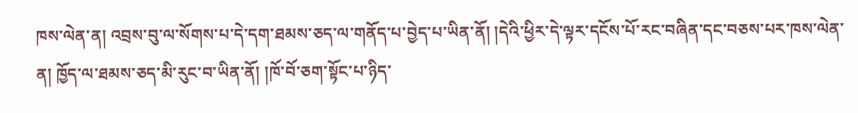ཁས་ལེན་ན། འབྲས་བུ་ལ་སོགས་པ་དེ་དག་ཐམས་ཅད་ལ་གནོད་པ་བྱེད་པ་ཡིན་ནོ། །དེའི་ཕྱིར་དེ་ལྟར་དངོས་པོ་རང་བཞིན་དང་བཅས་པར་ཁས་ལེན་ན། ཁྱོད་ལ་ཐམས་ཅད་མི་རུང་བ་ཡིན་ནོ། །ཁོ་བོ་ཅག་སྟོང་པ་ཉིད་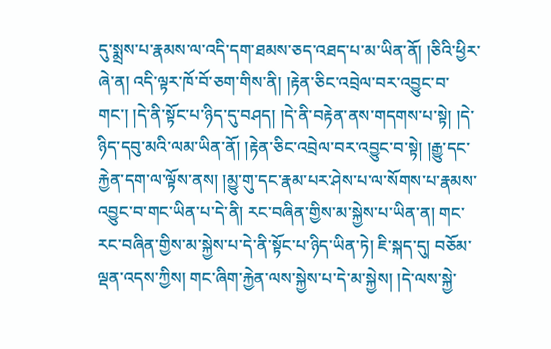དུ་སྨྲས་པ་རྣམས་ལ་འདི་དག་ཐམས་ཅད་འཐད་པ་མ་ཡིན་ནོ། །ཅིའི་ཕྱིར་ཞེ་ན། འདི་ལྟར་ཁོ་བོ་ཅག་གིས་ནི། །རྟེན་ཅིང་འབྲེལ་བར་འབྱུང་བ་གང་། །དེ་ནི་སྟོང་པ་ཉིད་དུ་བཤད། །དེ་ནི་བརྟེན་ནས་གདགས་པ་སྟེ། །དེ་ཉིད་དབུ་མའི་ལམ་ཡིན་ནོ། །རྟེན་ཅིང་འབྲེལ་བར་འབྱུང་བ་སྟེ། །རྒྱུ་དང་རྐྱེན་དག་ལ་ལྟོས་ནས། །མྱུ་གུ་དང་རྣམ་པར་ཤེས་པ་ལ་སོགས་པ་རྣམས་འབྱུང་བ་གང་ཡིན་པ་དེ་ནི། རང་བཞིན་གྱིས་མ་སྐྱེས་པ་ཡིན་ན། གང་རང་བཞིན་གྱིས་མ་སྐྱེས་པ་དེ་ནི་སྟོང་པ་ཉིད་ཡིན་ཏེ། ཇི་སྐད་དུ། བཅོམ་ལྡན་འདས་ཀྱིས། གང་ཞིག་རྐྱེན་ལས་སྐྱེས་པ་དེ་མ་སྐྱེས། །དེ་ལས་སྐྱེ་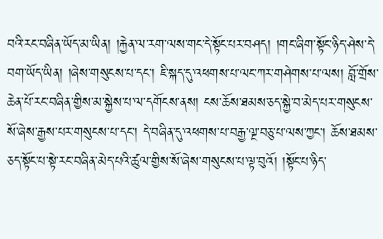བའི་རང་བཞིན་ཡོད་མ་ཡིན། །རྐྱེན་ལ་རག་ལས་གང་དེ་སྟོང་པར་བཤད། །གང་ཞིག་སྟོང་ཉིད་ཤེས་དེ་བག་ཡོད་ཡིན། །ཞེས་གསུངས་པ་དང་། ཇི་སྐད་དུ་འཕགས་པ་ལང་ཀར་གཤེགས་པ་ལས། བློ་གྲོས་ཆེན་པོ་རང་བཞིན་གྱིས་མ་སྐྱེས་པ་ལ་དགོངས་ནས། ངས་ཆོས་ཐམས་ཅད་སྐྱེ་བ་མེད་པར་གསུངས་སོ་ཞེས་རྒྱས་པར་གསུངས་པ་དང་། དེ་བཞིན་དུ་འཕགས་པ་བརྒྱ་ལྔ་བཅུ་པ་ལས་ཀྱང་། ཆོས་ཐམས་ཅད་སྟོང་པ་སྟེ་རང་བཞིན་མེད་པའི་ཚུལ་གྱིས་སོ་ཞེས་གསུངས་པ་ལྟ་བུའོ། །སྟོང་པ་ཉིད་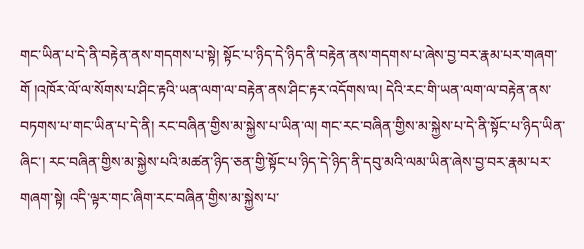གང་ཡིན་པ་དེ་ནི་བརྟེན་ནས་གདགས་པ་སྟེ། སྟོང་པ་ཉིད་དེ་ཉིད་ནི་བརྟེན་ནས་གདགས་པ་ཞེས་བྱ་བར་རྣམ་པར་གཞག་གོ །འཁོར་ལོ་ལ་སོགས་པ་ཤིང་རྟའི་ཡན་ལག་ལ་བརྟེན་ནས་ཤིང་རྟར་འདོགས་ལ། དེའི་རང་གི་ཡན་ལག་ལ་བརྟེན་ནས་བཏགས་པ་གང་ཡིན་པ་དེ་ནི། རང་བཞིན་གྱིས་མ་སྐྱེས་པ་ཡིན་ལ། གང་རང་བཞིན་གྱིས་མ་སྐྱེས་པ་དེ་ནི་སྟོང་པ་ཉིད་ཡིན་ཞིང་། རང་བཞིན་གྱིས་མ་སྐྱེས་པའི་མཚན་ཉིད་ཅན་གྱི་སྟོང་པ་ཉིད་དེ་ཉིད་ནི་དབུ་མའི་ལམ་ཡིན་ཞེས་བྱ་བར་རྣམ་པར་གཞག་སྟེ། འདི་ལྟར་གང་ཞིག་རང་བཞིན་གྱིས་མ་སྐྱེས་པ་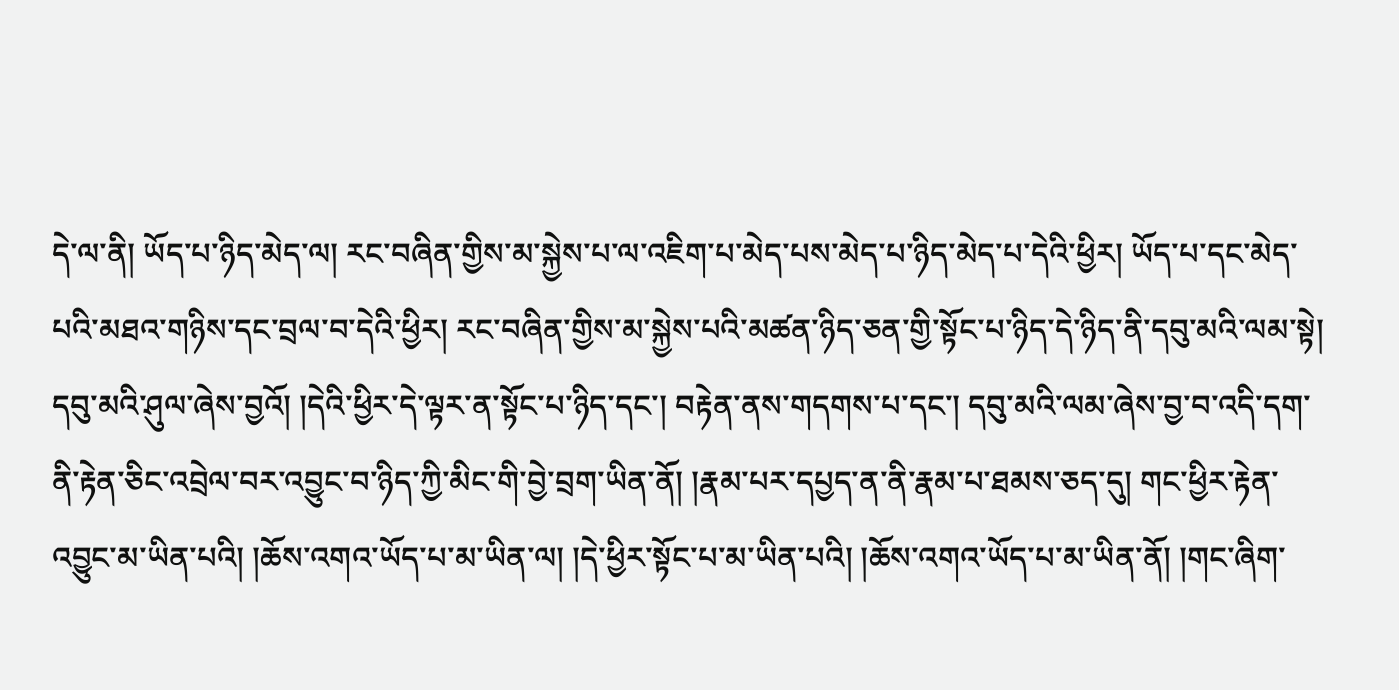དེ་ལ་ནི། ཡོད་པ་ཉིད་མེད་ལ། རང་བཞིན་གྱིས་མ་སྐྱེས་པ་ལ་འཇིག་པ་མེད་པས་མེད་པ་ཉིད་མེད་པ་དེའི་ཕྱིར། ཡོད་པ་དང་མེད་པའི་མཐའ་གཉིས་དང་བྲལ་བ་དེའི་ཕྱིར། རང་བཞིན་གྱིས་མ་སྐྱེས་པའི་མཚན་ཉིད་ཅན་གྱི་སྟོང་པ་ཉིད་དེ་ཉིད་ནི་དབུ་མའི་ལམ་སྟེ། དབུ་མའི་ཤུལ་ཞེས་བྱའོ། །དེའི་ཕྱིར་དེ་ལྟར་ན་སྟོང་པ་ཉིད་དང་། བརྟེན་ནས་གདགས་པ་དང་། དབུ་མའི་ལམ་ཞེས་བྱ་བ་འདི་དག་ནི་རྟེན་ཅིང་འབྲེལ་བར་འབྱུང་བ་ཉིད་ཀྱི་མིང་གི་བྱེ་བྲག་ཡིན་ནོ། །རྣམ་པར་དཔྱད་ན་ནི་རྣམ་པ་ཐམས་ཅད་དུ། གང་ཕྱིར་རྟེན་འབྱུང་མ་ཡིན་པའི། །ཆོས་འགའ་ཡོད་པ་མ་ཡིན་ལ། །དེ་ཕྱིར་སྟོང་པ་མ་ཡིན་པའི། །ཆོས་འགའ་ཡོད་པ་མ་ཡིན་ནོ། །གང་ཞིག་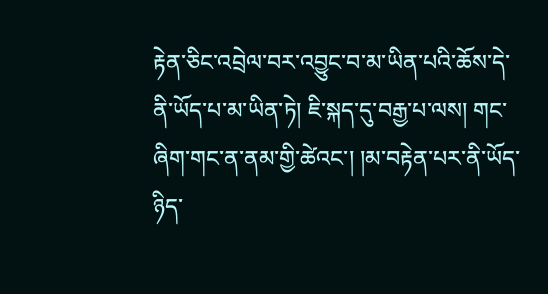རྟེན་ཅིང་འབྲེལ་བར་འབྱུང་བ་མ་ཡིན་པའི་ཆོས་དེ་ནི་ཡོད་པ་མ་ཡིན་ཏེ། ཇི་སྐད་དུ་བརྒྱ་པ་ལས། གང་ཞིག་གང་ན་ནམ་གྱི་ཚེའང་། །མ་བརྟེན་པར་ནི་ཡོད་ཉིད་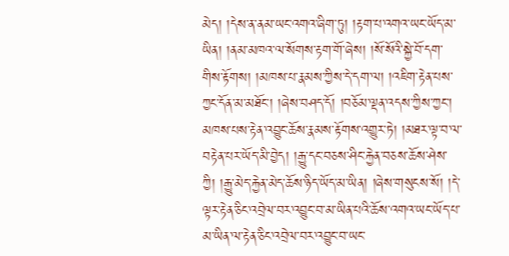མེད། །དེས་ན་ནམ་ཡང་འགའ་ཞིག་ཏུ། །རྟག་པ་འགའ་ཡང་ཡོད་མ་ཡིན། །ནམ་མཁའ་ལ་སོགས་རྟག་གོ་ཞེས། །སོ་སོའི་སྐྱེ་བོ་དག་གིས་རྟོགས། །མཁས་པ་རྣམས་ཀྱིས་དེ་དག་ལ། །འཇིག་རྟེན་པས་ཀྱང་དོན་མ་མཐོང་། །ཞེས་བཤད་དོ། །བཅོམ་ལྡན་འདས་ཀྱིས་ཀྱང་། མཁས་པས་རྟེན་འབྱུང་ཆོས་རྣམས་རྟོགས་འགྱུར་ཏེ། །མཐར་ལྟ་བ་ལ་བརྟེན་པར་ཡོད་མི་བྱེད། །རྒྱུ་དང་བཅས་ཤིང་རྐྱེན་བཅས་ཆོས་ཤེས་ཀྱི། །རྒྱུ་མེད་རྐྱེན་མེད་ཆོས་ཉིད་ཡོད་མ་ཡིན། །ཞེས་གསུངས་སོ། །དེ་ལྟར་རྟེན་ཅིང་འབྲེལ་བར་འབྱུང་བ་མ་ཡིན་པའི་ཆོས་འགའ་ཡང་ཡོད་པ་མ་ཡིན་ལ་རྟེན་ཅིང་འབྲེལ་བར་འབྱུང་བ་ཡང་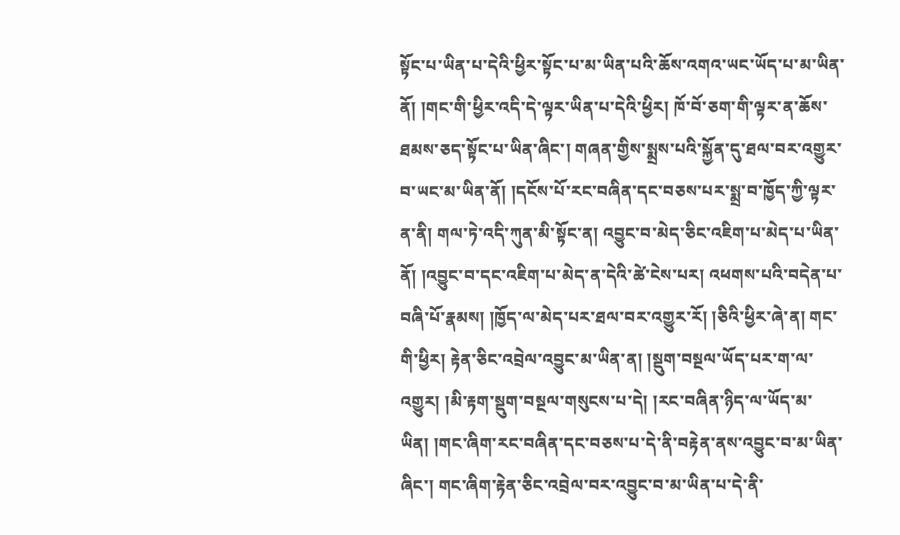སྟོང་པ་ཡིན་པ་དེའི་ཕྱིར་སྟོང་པ་མ་ཡིན་པའི་ཆོས་འགའ་ཡང་ཡོད་པ་མ་ཡིན་ནོ། །གང་གི་ཕྱིར་འདི་དེ་ལྟར་ཡིན་པ་དེའི་ཕྱིར། ཁོ་བོ་ཅག་གི་ལྟར་ན་ཆོས་ཐམས་ཅད་སྟོང་པ་ཡིན་ཞིང་། གཞན་གྱིས་སྨྲས་པའི་སྐྱོན་དུ་ཐལ་བར་འགྱུར་བ་ཡང་མ་ཡིན་ནོ། །དངོས་པོ་རང་བཞིན་དང་བཅས་པར་སྨྲ་བ་ཁྱོད་ཀྱི་ལྟར་ན་ནི། གལ་ཏེ་འདི་ཀུན་མི་སྟོང་ན། འབྱུང་བ་མེད་ཅིང་འཇིག་པ་མེད་པ་ཡིན་ནོ། །འབྱུང་བ་དང་འཇིག་པ་མེད་ན་དེའི་ཚེ་ངེས་པར། འཕགས་པའི་བདེན་པ་བཞི་པོ་རྣམས། །ཁྱོད་ལ་མེད་པར་ཐལ་བར་འགྱུར་རོ། །ཅིའི་ཕྱིར་ཞེ་ན། གང་གི་ཕྱིར། རྟེན་ཅིང་འབྲེལ་འབྱུང་མ་ཡིན་ན། །སྡུག་བསྔལ་ཡོད་པར་ག་ལ་འགྱུར། །མི་རྟག་སྡུག་བསྔལ་གསུངས་པ་དེ། །རང་བཞིན་ཉིད་ལ་ཡོད་མ་ཡིན། །གང་ཞིག་རང་བཞིན་དང་བཅས་པ་དེ་ནི་བརྟེན་ནས་འབྱུང་བ་མ་ཡིན་ཞིང་། གང་ཞིག་རྟེན་ཅིང་འབྲེལ་བར་འབྱུང་བ་མ་ཡིན་པ་དེ་ནི་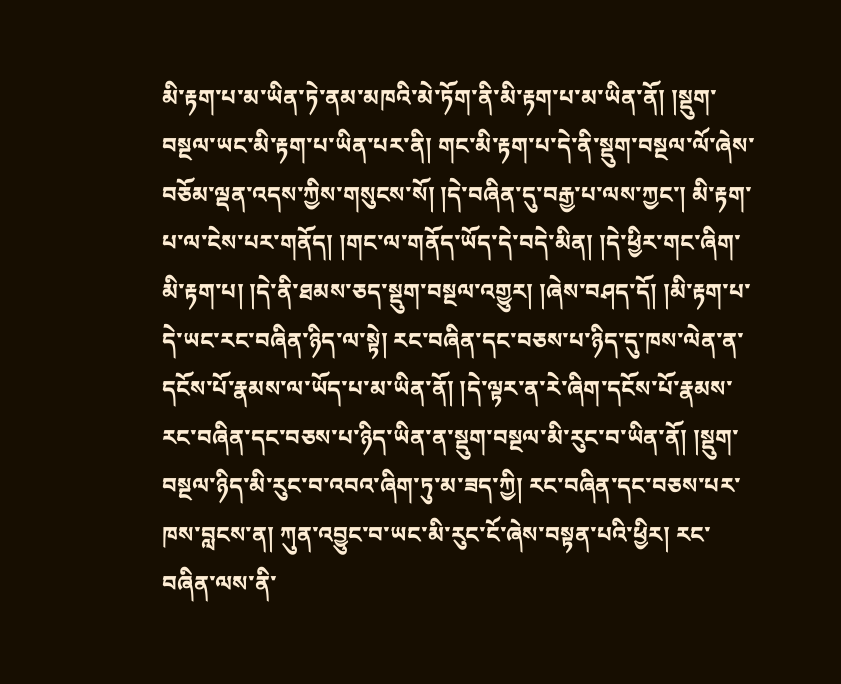མི་རྟག་པ་མ་ཡིན་ཏེ་ནམ་མཁའི་མེ་ཏོག་ནི་མི་རྟག་པ་མ་ཡིན་ནོ། །སྡུག་བསྔལ་ཡང་མི་རྟག་པ་ཡིན་པར་ནི། གང་མི་རྟག་པ་དེ་ནི་སྡུག་བསྔལ་ལོ་ཞེས་བཅོམ་ལྡན་འདས་ཀྱིས་གསུངས་སོ། །དེ་བཞིན་དུ་བརྒྱ་པ་ལས་ཀྱང་། མི་རྟག་པ་ལ་ངེས་པར་གནོད། །གང་ལ་གནོད་ཡོད་དེ་བདེ་མིན། །དེ་ཕྱིར་གང་ཞིག་མི་རྟག་པ། །དེ་ནི་ཐམས་ཅད་སྡུག་བསྔལ་འགྱུར། །ཞེས་བཤད་དོ། །མི་རྟག་པ་དེ་ཡང་རང་བཞིན་ཉིད་ལ་སྟེ། རང་བཞིན་དང་བཅས་པ་ཉིད་དུ་ཁས་ལེན་ན་དངོས་པོ་རྣམས་ལ་ཡོད་པ་མ་ཡིན་ནོ། །དེ་ལྟར་ན་རེ་ཞིག་དངོས་པོ་རྣམས་རང་བཞིན་དང་བཅས་པ་ཉིད་ཡིན་ན་སྡུག་བསྔལ་མི་རུང་བ་ཡིན་ནོ། །སྡུག་བསྔལ་ཉིད་མི་རུང་བ་འབའ་ཞིག་ཏུ་མ་ཟད་ཀྱི། རང་བཞིན་དང་བཅས་པར་ཁས་བླངས་ན། ཀུན་འབྱུང་བ་ཡང་མི་རུང་ངོ་ཞེས་བསྟན་པའི་ཕྱིར། རང་བཞིན་ལས་ནི་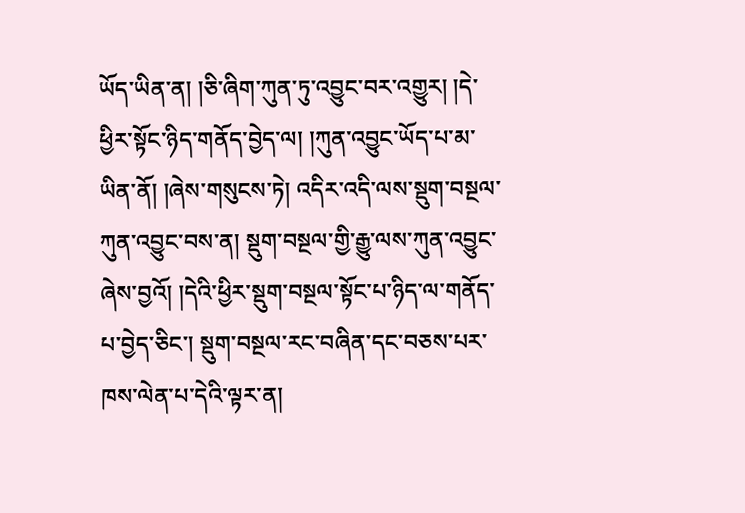ཡོད་ཡིན་ན། །ཅི་ཞིག་ཀུན་ཏུ་འབྱུང་བར་འགྱུར། །དེ་ཕྱིར་སྟོང་ཉིད་གནོད་བྱེད་ལ། །ཀུན་འབྱུང་ཡོད་པ་མ་ཡིན་ནོ། །ཞེས་གསུངས་ཏེ། འདིར་འདི་ལས་སྡུག་བསྔལ་ཀུན་འབྱུང་བས་ན། སྡུག་བསྔལ་གྱི་རྒྱུ་ལས་ཀུན་འབྱུང་ཞེས་བྱའོ། །དེའི་ཕྱིར་སྡུག་བསྔལ་སྟོང་པ་ཉིད་ལ་གནོད་པ་བྱེད་ཅིང་། སྡུག་བསྔལ་རང་བཞིན་དང་བཅས་པར་ཁས་ལེན་པ་དེའི་ལྟར་ན།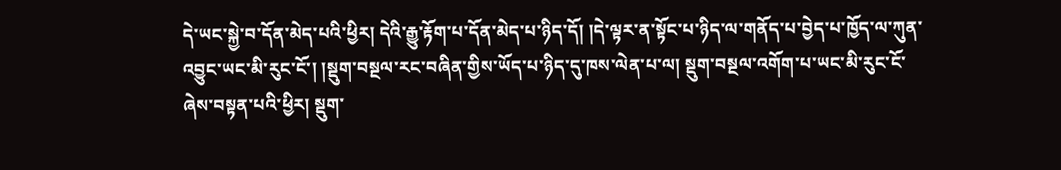དེ་ཡང་སྐྱེ་བ་དོན་མེད་པའི་ཕྱིར། དེའི་རྒྱུ་རྟོག་པ་དོན་མེད་པ་ཉིད་དོ། །དེ་ལྟར་ན་སྟོང་པ་ཉིད་ལ་གནོད་པ་བྱེད་པ་ཁྱོད་ལ་ཀུན་འབྱུང་ཡང་མི་རུང་ངོ་། །སྡུག་བསྔལ་རང་བཞིན་གྱིས་ཡོད་པ་ཉིད་དུ་ཁས་ལེན་པ་ལ། སྡུག་བསྔལ་འགོག་པ་ཡང་མི་རུང་ངོ་ཞེས་བསྟན་པའི་ཕྱིར། སྡུག་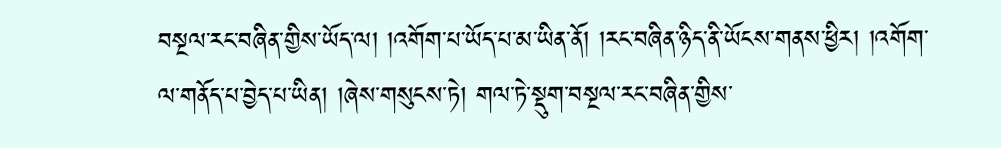བསྔལ་རང་བཞིན་གྱིས་ཡོད་ལ། །འགོག་པ་ཡོད་པ་མ་ཡིན་ནོ། །རང་བཞིན་ཉིད་ནི་ཡོངས་གནས་ཕྱིར། །འགོག་ལ་གནོད་པ་བྱེད་པ་ཡིན། །ཞེས་གསུངས་ཏེ། གལ་ཏེ་སྡུག་བསྔལ་རང་བཞིན་གྱིས་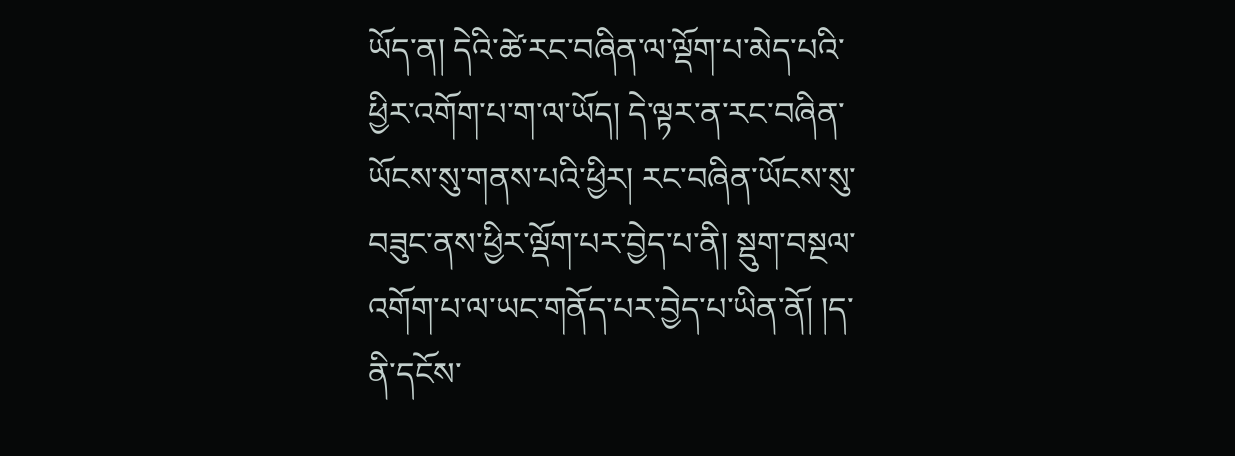ཡོད་ན། དེའི་ཚེ་རང་བཞིན་ལ་ལྡོག་པ་མེད་པའི་ཕྱིར་འགོག་པ་ག་ལ་ཡོད། དེ་ལྟར་ན་རང་བཞིན་ཡོངས་སུ་གནས་པའི་ཕྱིར། རང་བཞིན་ཡོངས་སུ་བཟུང་ནས་ཕྱིར་ལྡོག་པར་བྱེད་པ་ནི། སྡུག་བསྔལ་འགོག་པ་ལ་ཡང་གནོད་པར་བྱེད་པ་ཡིན་ནོ། །ད་ནི་དངོས་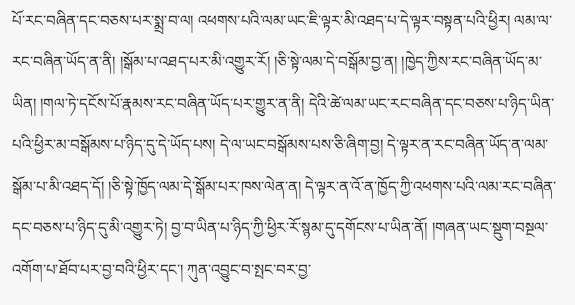པོ་རང་བཞིན་དང་བཅས་པར་སྨྲ་བ་ལ། འཕགས་པའི་ལམ་ཡང་ཇི་ལྟར་མི་འཐད་པ་དེ་ལྟར་བསྟན་པའི་ཕྱིར། ལམ་ལ་རང་བཞིན་ཡོད་ན་ནི། །སྒོམ་པ་འཐད་པར་མི་འགྱུར་རོ། །ཅི་སྟེ་ལམ་དེ་བསྒོམ་བྱ་ན། །ཁྱེད་ཀྱིས་རང་བཞིན་ཡོད་མ་ཡིན། །གལ་ཏེ་དངོས་པོ་རྣམས་རང་བཞིན་ཡོད་པར་གྱུར་ན་ནི། དེའི་ཚེ་ལམ་ཡང་རང་བཞིན་དང་བཅས་པ་ཉིད་ཡིན་པའི་ཕྱིར་མ་བསྒོམས་པ་ཉིད་དུ་དེ་ཡོད་པས། དེ་ལ་ཡང་བསྒོམས་པས་ཅི་ཞིག་བྱ། དེ་ལྟར་ན་རང་བཞིན་ཡོད་ན་ལམ་སྒོམ་པ་མི་འཐད་དོ། །ཅི་སྟེ་ཁྱོད་ལམ་དེ་སྒོམ་པར་ཁས་ལེན་ན། དེ་ལྟར་ན་འོ་ན་ཁྱོད་ཀྱི་འཕགས་པའི་ལམ་རང་བཞིན་དང་བཅས་པ་ཉིད་དུ་མི་འགྱུར་ཏེ། བྱ་བ་ཡིན་པ་ཉིད་ཀྱི་ཕྱིར་རོ་སྙམ་དུ་དགོངས་པ་ཡིན་ནོ། །གཞན་ཡང་སྡུག་བསྔལ་འགོག་པ་ཐོབ་པར་བྱ་བའི་ཕྱིར་དང་། ཀུན་འབྱུང་བ་སྤང་བར་བྱ་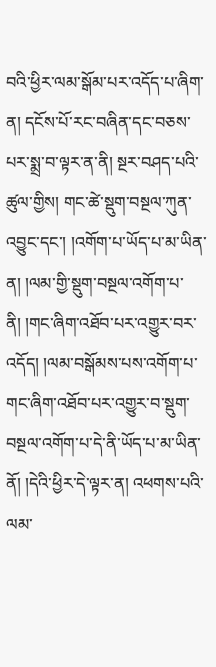བའི་ཕྱིར་ལམ་སྒོམ་པར་འདོད་པ་ཞིག་ན། དངོས་པོ་རང་བཞིན་དང་བཅས་པར་སྨྲ་བ་ལྟར་ན་ནི། སྔར་བཤད་པའི་ཚུལ་གྱིས། གང་ཚེ་སྡུག་བསྔལ་ཀུན་འབྱུང་དང་། །འགོག་པ་ཡོད་པ་མ་ཡིན་ན། །ལམ་གྱི་སྡུག་བསྔལ་འགོག་པ་ནི། །གང་ཞིག་འཐོབ་པར་འགྱུར་བར་འདོད། །ལམ་བསྒོམས་པས་འགོག་པ་གང་ཞིག་འཐོབ་པར་འགྱུར་བ་སྡུག་བསྔལ་འགོག་པ་དེ་ནི་ཡོད་པ་མ་ཡིན་ནོ། །དེའི་ཕྱིར་དེ་ལྟར་ན། འཕགས་པའི་ལམ་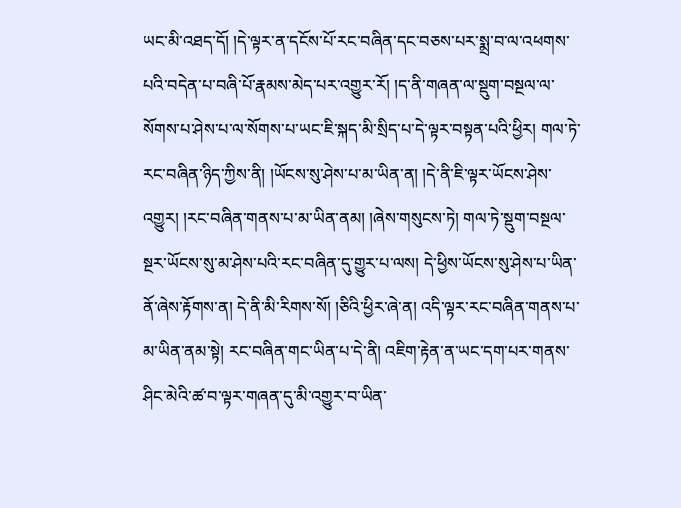ཡང་མི་འཐད་དོ། །དེ་ལྟར་ན་དངོས་པོ་རང་བཞིན་དང་བཅས་པར་སྨྲ་བ་ལ་འཕགས་པའི་བདེན་པ་བཞི་པོ་རྣམས་མེད་པར་འགྱུར་རོ། །ད་ནི་གཞན་ལ་སྡུག་བསྔལ་ལ་སོགས་པ་ཤེས་པ་ལ་སོགས་པ་ཡང་ཇི་སྐད་མི་སྲིད་པ་དེ་ལྟར་བསྟན་པའི་ཕྱིར། གལ་ཏེ་རང་བཞིན་ཉིད་ཀྱིས་ནི། །ཡོངས་སུ་ཤེས་པ་མ་ཡིན་ན། །དེ་ནི་ཇི་ལྟར་ཡོངས་ཤེས་འགྱུར། །རང་བཞིན་གནས་པ་མ་ཡིན་ནམ། །ཞེས་གསུངས་ཏེ། གལ་ཏེ་སྡུག་བསྔལ་སྔར་ཡོངས་སུ་མ་ཤེས་པའི་རང་བཞིན་དུ་གྱུར་པ་ལས། དེ་ཕྱིས་ཡོངས་སུ་ཤེས་པ་ཡིན་ནོ་ཞེས་རྟོགས་ན། དེ་ནི་མི་རིགས་སོ། །ཅིའི་ཕྱིར་ཞེ་ན། འདི་ལྟར་རང་བཞིན་གནས་པ་མ་ཡིན་ནམ་སྟེ། རང་བཞིན་གང་ཡིན་པ་དེ་ནི། འཇིག་རྟེན་ན་ཡང་དག་པར་གནས་ཤིང་མེའི་ཚ་བ་ལྟར་གཞན་དུ་མི་འགྱུར་བ་ཡིན་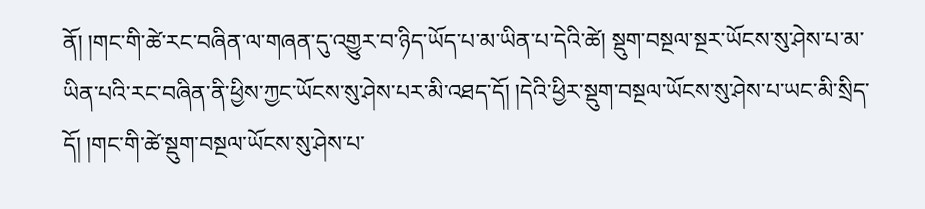ནོ། །གང་གི་ཚེ་རང་བཞིན་ལ་གཞན་དུ་འགྱུར་བ་ཉིད་ཡོད་པ་མ་ཡིན་པ་དེའི་ཚེ། སྡུག་བསྔལ་སྔར་ཡོངས་སུ་ཤེས་པ་མ་ཡིན་པའི་རང་བཞིན་ནི་ཕྱིས་ཀྱང་ཡོངས་སུ་ཤེས་པར་མི་འཐད་དོ། །དེའི་ཕྱིར་སྡུག་བསྔལ་ཡོངས་སུ་ཤེས་པ་ཡང་མི་སྲིད་དོ། །གང་གི་ཚེ་སྡུག་བསྔལ་ཡོངས་སུ་ཤེས་པ་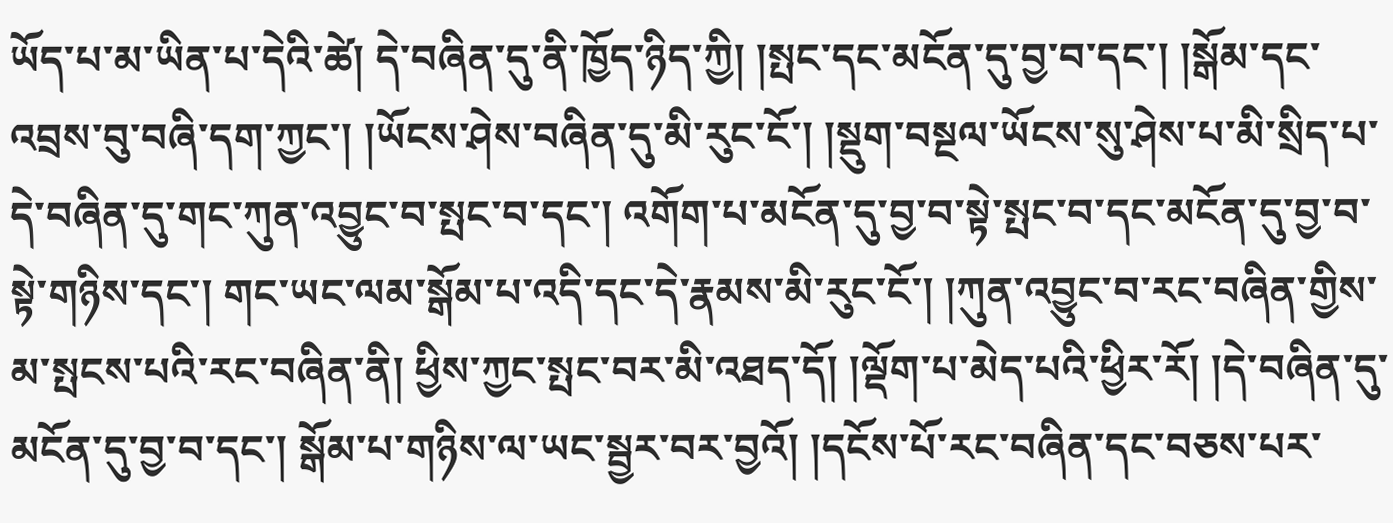ཡོད་པ་མ་ཡིན་པ་དེའི་ཚེ། དེ་བཞིན་དུ་ནི་ཁྱོད་ཉིད་ཀྱི། །སྤང་དང་མངོན་དུ་བྱ་བ་དང་། །སྒོམ་དང་འབྲས་བུ་བཞི་དག་ཀྱང་། །ཡོངས་ཤེས་བཞིན་དུ་མི་རུང་ངོ་། །སྡུག་བསྔལ་ཡོངས་སུ་ཤེས་པ་མི་སྲིད་པ་དེ་བཞིན་དུ་གང་ཀུན་འབྱུང་བ་སྤང་བ་དང་། འགོག་པ་མངོན་དུ་བྱ་བ་སྟེ་སྤང་བ་དང་མངོན་དུ་བྱ་བ་སྟེ་གཉིས་དང་། གང་ཡང་ལམ་སྒོམ་པ་འདི་དང་དེ་རྣམས་མི་རུང་ངོ་། །ཀུན་འབྱུང་བ་རང་བཞིན་གྱིས་མ་སྤངས་པའི་རང་བཞིན་ནི། ཕྱིས་ཀྱང་སྤང་བར་མི་འཐད་དོ། །ལྡོག་པ་མེད་པའི་ཕྱིར་རོ། །དེ་བཞིན་དུ་མངོན་དུ་བྱ་བ་དང་། སྒོམ་པ་གཉིས་ལ་ཡང་སྦྱར་བར་བྱའོ། །དངོས་པོ་རང་བཞིན་དང་བཅས་པར་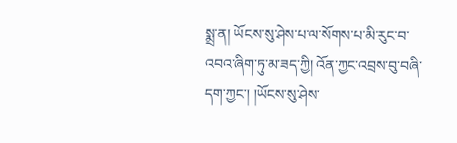སྨྲ་ན། ཡོངས་སུ་ཤེས་པ་ལ་སོགས་པ་མི་རུང་བ་འབའ་ཞིག་ཏུ་མ་ཟད་ཀྱི། འོན་ཀྱང་འབྲས་བུ་བཞི་དག་ཀྱང་། །ཡོངས་སུ་ཤེས་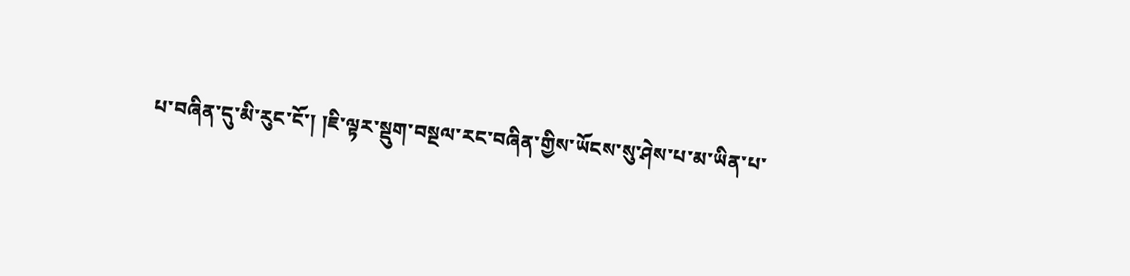པ་བཞིན་དུ་མི་རུང་ངོ་། །ཇི་ལྟར་སྡུག་བསྔལ་རང་བཞིན་གྱིས་ཡོངས་སུ་ཤེས་པ་མ་ཡིན་པ་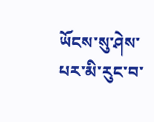ཡོངས་སུ་ཤེས་པར་མི་རུང་བ་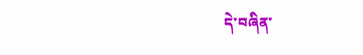དེ་བཞིན་